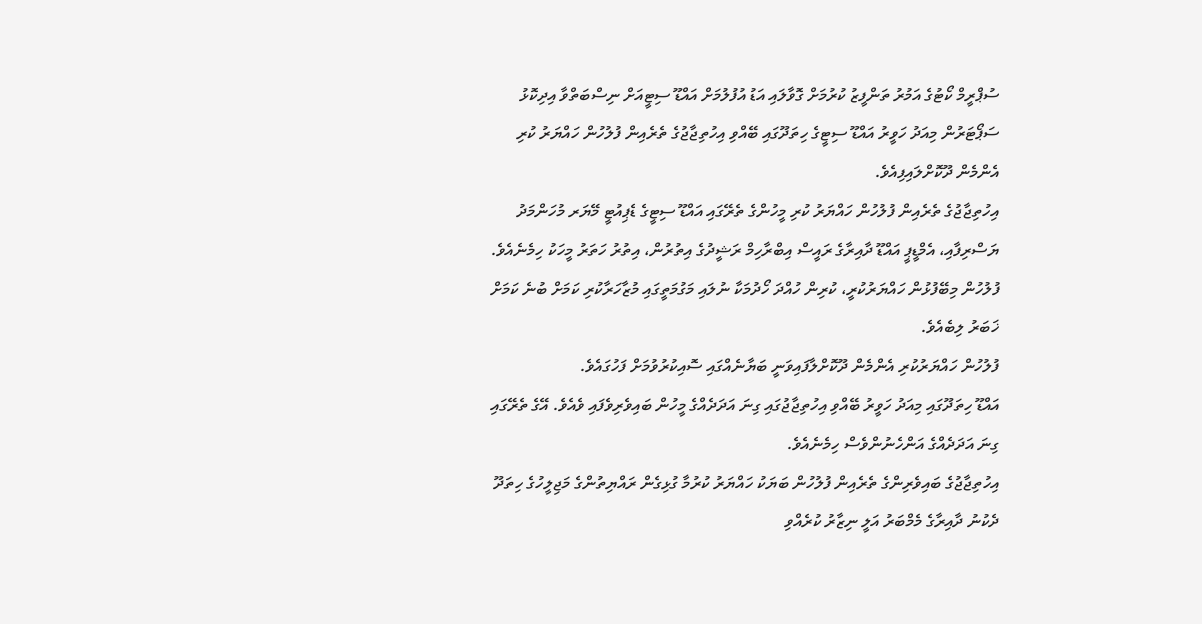ސުޕްރީމް ކޯޓުގެ އަމުރު ތަންފީޒު ކުރުމަށް ގޮވާލައި އަޑު އުފުލުމަށް އައްޑޫ ސިޓީއަށް ނިސްބަތްވާ އިދިކޮޅު ސަޕޯޓަރުން މިއަދު ހަވީރު އައްޑޫ ސިޓީގެ ހިތަދޫގައި ބޭއްވި އިހުތިޖާޖުގެ ތެރެއިން ފުލުހުން ހައްޔަރު ކުރި އެންމެން ދޫކޮށްލައިފިއެވެ.
އިހުތިޖާޖުގެ ތެރެއިން ފުލުހުން ހައްޔަރު ކުރި މީހުންގެ ތެރޭގައި އައްޑޫ ސިޓީގެ ޑެޕިއުޓީ މޭޔަރ މުހަންމަދު ޔަސްރިފާއި، އެމްޑީޕީ އައްޑޫ ދާއިރާގެ ރައީސް އިބްރާހިމް ރަޝީދުގެ އިތުރުން، އިތުރު ހަތަރު މީހަކު ހިމެނެއެވެ.
ފުލުހުން މިބޭފުޅުން ހައްޔަރުކުރީ، ކުރިން ހުއްދަ ހޯދުމަކާ ނުލައި މަގުމަތީގައި މުޒާހަރާކުރި ކަމަށް ބުނެ ކަމަށް ޚަބަރު ލިބެއެވެ.
ފުލުހުން ހައްޔަރުކުރި އެންމެން ދޫކޮށްލާފައިވަނީ ބަޔާނެއްގައި ސޮއިކުރުވުމަށް ފަހުގައެވެ.
އައްޑޫ ހިތަދޫގައި މިއަދު ހަވީރު ބޭއްވި އިހުތިޖާޖުގައި ގިނަ އަދަދެއްގެ މީހުން ބައިވެރިވެފައި ވެއެވެ. އޭގެ ތެރޭގައި ގިނަ އަދަދެއްގެ އަންހެނުންވެސް ހިމެނެއެވެ.
އިހުތިޖާޖުގެ ބައިވެރިންގެ ތެރެއިން ފުލުހުން ބަޔަކު ހައްޔަރު ކުރުމާ ގުޅިގެން ރައްޔިތުންގެ މަޖިލީހުގެ ހިތަދޫ ދެކުނު ދާއިރާގެ މެމްބަރު އަލީ ނިޒާރު ކުރެއްވި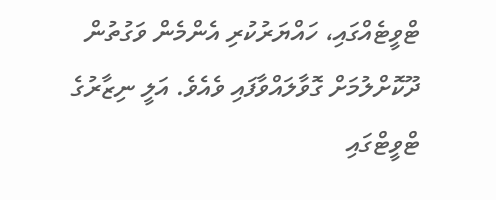ޓްވީޓެއްގައި، ހައްޔަރުކުރި އެންމެން ވަގުތުން ދޫކޮށްލުމަށް ގޮވާލައްވާފައި ވެއެވެ. އަލީ ނިޒާރުގެ ޓްވީޓްގައި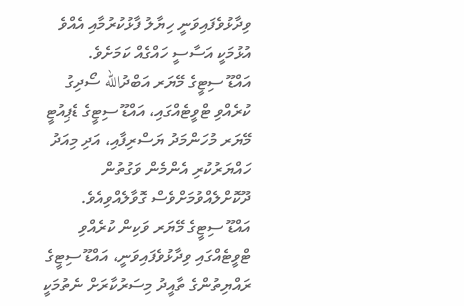ވިދާޅުވެފައިވަނީ ހިޔާލު ފާޅުކުރުމާއި އެއްވެ އުޅުމަކީ އަސާސީ ހައްގެއް ކަމަށެވެ.
އައްޑޫ ސިޓީގެ މޭޔަރ އަބްދުالله ސޯދިގު ކުރެއްވި ޓްވީޓެއްގައި، އައްޑޫ ސިޓީގެ ޑެޕިއުޓީ މޭޔަރ މުހަންމަދު ޔަސްރިފާއި، އަދި މިއަދު ހައްޔަރުކުރި އެންމެން ވަގުތުން ދޫކޮށްލެއްވުމަށްވެސް ގޮވާލެއްވިއެވެ.
އައްޑޫ ސިޓީގެ މޭޔަރ ވަކިން ކުރެއްވި ޓްވީޓެއްގައި ވިދާޅުވެފައިވަނީ، އައްޑޫ ސިޓީގެ ރައްޔިތުންގެ ތާއީދު މިސަރުކާރަށް ނެތުމަކީ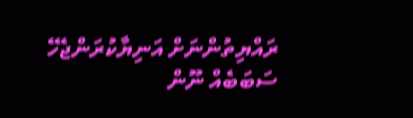ރައްޔިތުންނަށް އަނިޔާކުރަންޖެހޭ ސަބަބެއް ނޫން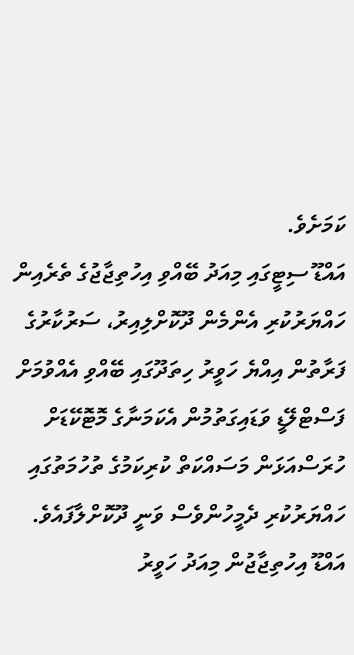ކަމަށެވެ.
އައްޑޫ ސިޓީގައި މިއަދު ބޭއްވި އިހުތިޖާޖުގެ ތެރެއިން ހައްޔަރުކުރި އެންމެން ދޫކޮށްލިއިރު، ސަރުކާރުގެ ފަރާތުން އިއްޔެ ހަވީރު ހިތަދޫގައި ބޭއްވި އެއްވުމަށް ފަސްޓްލޭޑީ ވަޑައިގަތުމުން އެކަމަނާގެ މޮޓޮކޭޑަށް ހުރަސްއަޅަން މަސައްކަތް ކުރިކަމުގެ ތުހުމަތުގައި ހައްޔަރުކުރި ދެމީހުންވެސް ވަނީ ދޫކޮށްލާފައެވެ.
އައްޑޫ އިހުތިޖާޖުން މިއަދު ހަވީރު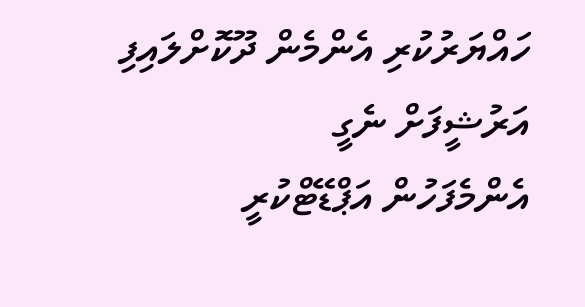ހައްޔަރުކުރި އެންމެން ދޫކޮށްލައިފި
އަރުޝީފަށް ނެގީ
އެންމެފަހުން އަޕްޑޭޓްކުރީ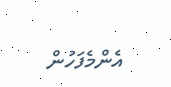އެންމެފަހުން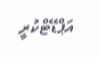އަޕްޑޭޓްކުރީ